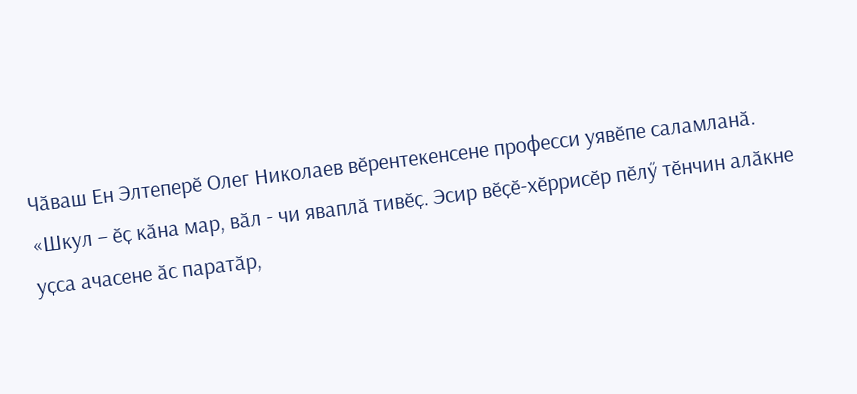Чӑваш Ен Элтеперӗ Олег Николаев вӗрентекенсене професси уявӗпе саламланӑ.
«Шкул – ӗҫ кӑна мар, вӑл - чи яваплӑ тивӗҫ. Эсир вӗҫӗ-хӗррисӗр пӗлӳ тӗнчин алӑкне уҫса ачасене ӑс паратӑр,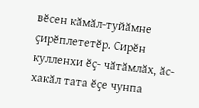вӗсен кӑмӑл-туйӑмне ҫирӗплететӗр. Сирӗн кулленхи ӗҫ- чӑтӑмлӑх, ӑс-хакӑл тата ӗҫе чунпа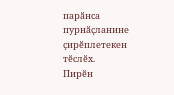парӑнса пурнӑҫланине ҫирӗплетекен тӗслӗх.
Пирӗн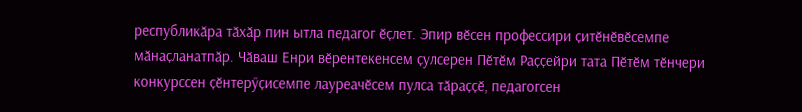республикӑра тӑхӑр пин ытла педагог ӗҫлет. Эпир вӗсен профессири ҫитӗнӗвӗсемпе мӑнаҫланатпӑр. Чӑваш Енри вӗрентекенсем ҫулсерен Пӗтӗм Раҫҫейри тата Пӗтӗм тӗнчери конкурссен ҫӗнтерӳҫисемпе лауреачӗсем пулса тӑраҫҫӗ, педагогсен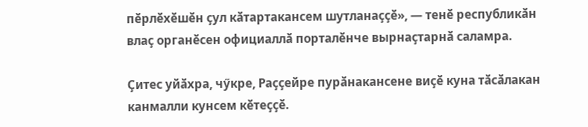пӗрлӗхӗшӗн ҫул кӑтартакансем шутланаҫҫӗ», — тенӗ республикӑн влаҫ органӗсен официаллӑ порталӗнче вырнаҫтарнӑ саламра.

Ҫитес уйӑхра, чӳкре, Раҫҫейре пурӑнакансене виҫӗ куна тӑсӑлакан канмалли кунсем кӗтеҫҫӗ.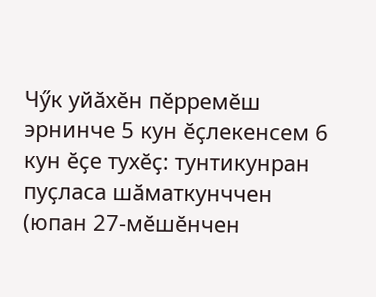Чӳк уйӑхӗн пӗрремӗш эрнинче 5 кун ӗҫлекенсем 6 кун ӗҫе тухӗҫ: тунтикунран пуҫласа шӑматкунччен (юпан 27-мӗшӗнчен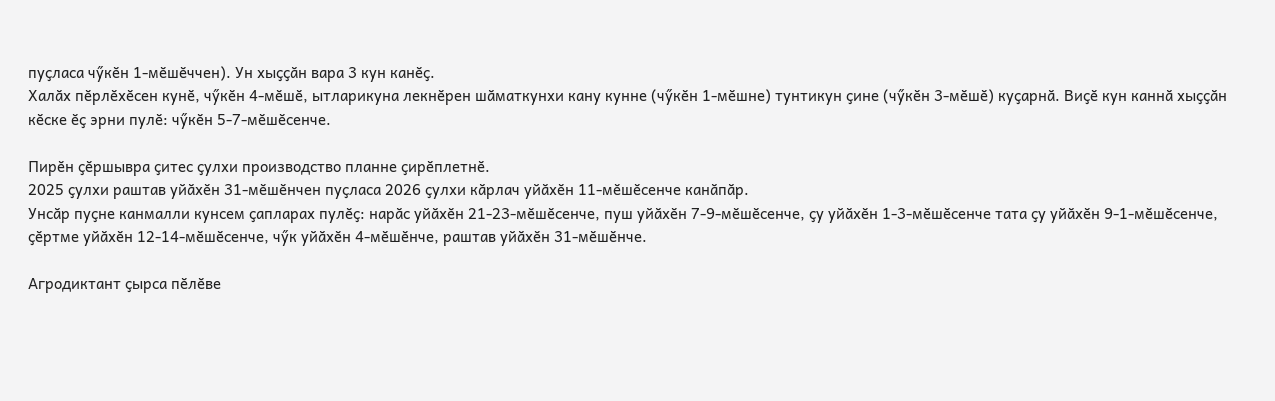пуҫласа чӳкӗн 1-мӗшӗччен). Ун хыҫҫӑн вара 3 кун канӗҫ.
Халӑх пӗрлӗхӗсен кунӗ, чӳкӗн 4-мӗшӗ, ытларикуна лекнӗрен шӑматкунхи кану кунне (чӳкӗн 1-мӗшне) тунтикун ҫине (чӳкӗн 3-мӗшӗ) куҫарнӑ. Виҫӗ кун каннӑ хыҫҫӑн кӗске ӗҫ эрни пулӗ: чӳкӗн 5-7-мӗшӗсенче.

Пирӗн ҫӗршывра ҫитес ҫулхи производство планне ҫирӗплетнӗ.
2025 ҫулхи раштав уйӑхӗн 31-мӗшӗнчен пуҫласа 2026 ҫулхи кӑрлач уйӑхӗн 11-мӗшӗсенче канӑпӑр.
Унсӑр пуҫне канмалли кунсем ҫапларах пулӗҫ: нарӑс уйӑхӗн 21-23-мӗшӗсенче, пуш уйӑхӗн 7-9-мӗшӗсенче, ҫу уйӑхӗн 1-3-мӗшӗсенче тата ҫу уйӑхӗн 9-1-мӗшӗсенче, ҫӗртме уйӑхӗн 12-14-мӗшӗсенче, чӳк уйӑхӗн 4-мӗшӗнче, раштав уйӑхӗн 31-мӗшӗнче.

Агродиктант ҫырса пӗлӗве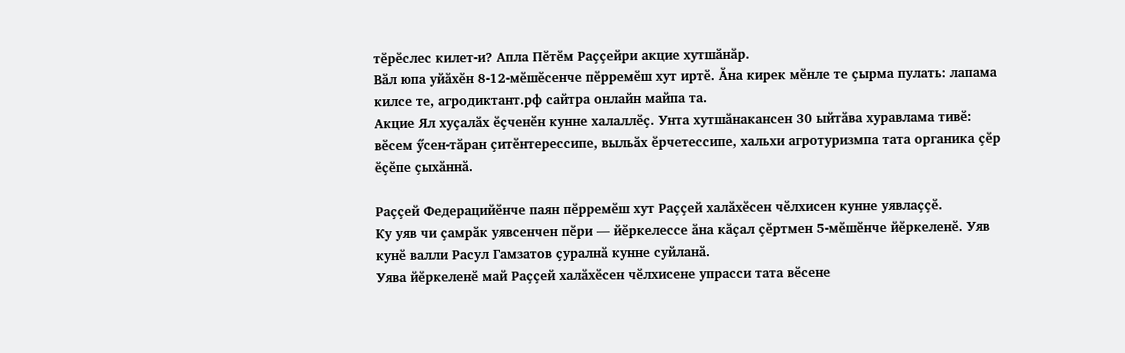тӗрӗслес килет-и? Апла Пӗтӗм Раҫҫейри акцие хутшӑнӑр.
Вӑл юпа уйӑхӗн 8-12-мӗшӗсенче пӗрремӗш хут иртӗ. Ӑна кирек мӗнле те ҫырма пулать: лапама килсе те, агродиктант.рф сайтра онлайн майпа та.
Акцие Ял хуҫалӑх ӗҫченӗн кунне халаллӗҫ. Унта хутшӑнакансен 30 ыйтӑва хуравлама тивӗ: вӗсем ӳсен-тӑран ҫитӗнтерессипе, выльӑх ӗрчетессипе, хальхи агротуризмпа тата органика ҫӗр ӗҫӗпе ҫыхӑннӑ.

Раҫҫей Федерацийӗнче паян пӗрремӗш хут Раҫҫей халӑхӗсен чӗлхисен кунне уявлаҫҫӗ.
Ку уяв чи ҫамрӑк уявсенчен пӗри — йӗркелессе ӑна кӑҫал ҫӗртмен 5-мӗшӗнче йӗркеленӗ. Уяв кунӗ валли Расул Гамзатов ҫуралнӑ кунне суйланӑ.
Уява йӗркеленӗ май Раҫҫей халӑхӗсен чӗлхисене упрасси тата вӗсене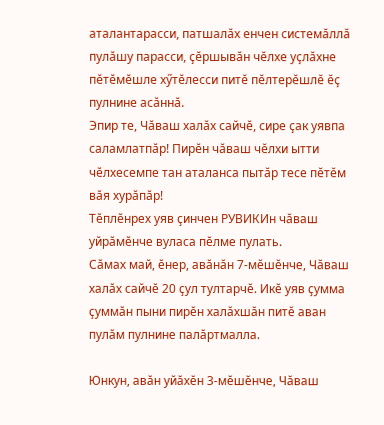аталантарасси, патшалӑх енчен системӑллӑ пулӑшу парасси, ҫӗршывӑн чӗлхе уҫлӑхне пӗтӗмӗшле хӳтӗлесси питӗ пӗлтерӗшлӗ ӗҫ пулнине асӑннӑ.
Эпир те, Чӑваш халӑх сайчӗ, сире ҫак уявпа саламлатпӑр! Пирӗн чӑваш чӗлхи ытти чӗлхесемпе тан аталанса пытӑр тесе пӗтӗм вӑя хурӑпӑр!
Тӗплӗнрех уяв ҫинчен РУВИКИн чӑваш уйрӑмӗнче вуласа пӗлме пулать.
Сӑмах май, ӗнер, авӑнӑн 7-мӗшӗнче, Чӑваш халӑх сайчӗ 20 ҫул тултарчӗ. Икӗ уяв ҫумма ҫуммӑн пыни пирӗн халӑхшӑн питӗ аван пулӑм пулнине палӑртмалла.

Юнкун, авӑн уйӑхӗн 3-мӗшӗнче, Чӑваш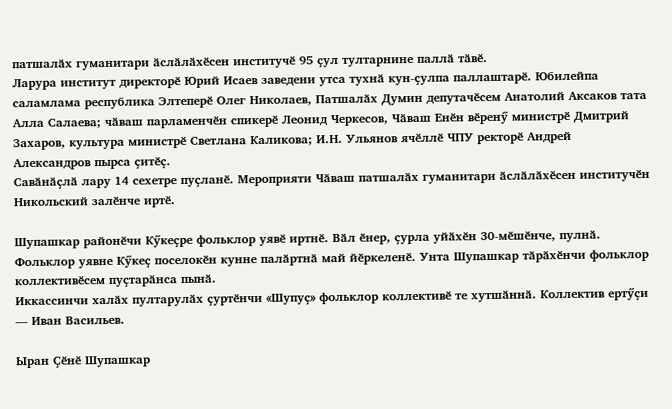патшалӑх гуманитари ӑслӑлӑхӗсен институчӗ 95 ҫул тултарнине паллӑ тӑвӗ.
Ларура институт директорӗ Юрий Исаев заведени утса тухнӑ кун-ҫулпа паллаштарӗ. Юбилейпа саламлама республика Элтеперӗ Олег Николаев, Патшалӑх Думин депутачӗсем Анатолий Аксаков тата Алла Салаева; чӑваш парламенчӗн спикерӗ Леонид Черкесов, Чӑваш Енӗн вӗренӳ министрӗ Дмитрий Захаров, культура министрӗ Светлана Каликова; И.Н. Ульянов ячӗллӗ ЧПУ ректорӗ Андрей Александров пырса ҫитӗҫ.
Савӑнӑҫлӑ лару 14 сехетре пуҫланӗ. Мероприяти Чӑваш патшалӑх гуманитари ӑслӑлӑхӗсен институчӗн Никольский залӗнче иртӗ.

Шупашкар районӗчи Кӳкеҫре фольклор уявӗ иртнӗ. Вӑл ӗнер, ҫурла уйӑхӗн 30-мӗшӗнче, пулнӑ.
Фольклор уявне Кӳкеҫ поселокӗн кунне палӑртнӑ май йӗркеленӗ. Унта Шупашкар тӑрӑхӗнчи фольклор коллективӗсем пуҫтарӑнса пынӑ.
Иккассинчи халӑх пултарулӑх ҫуртӗнчи «Шупуҫ» фольклор коллективӗ те хутшӑннӑ. Коллектив ертӳҫи — Иван Васильев.

Ыран Ҫӗнӗ Шупашкар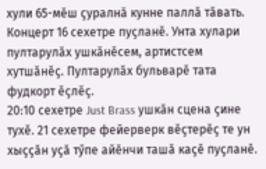хули 65-мӗш ҫуралнӑ кунне паллӑ тӑвать. Концерт 16 сехетре пуҫланӗ. Унта хулари пултарулӑх ушкӑнӗсем, артистсем хутшӑнӗҫ. Пултарулӑх бульварӗ тата фудкорт ӗҫлӗҫ.
20:10 сехетре Just Brass ушкӑн сцена ҫине тухӗ. 21 сехетре фейерверк вӗҫтерӗҫ те ун хыҫҫӑн уҫӑ тӳпе айӗнчи ташӑ каҫӗ пуҫланӗ.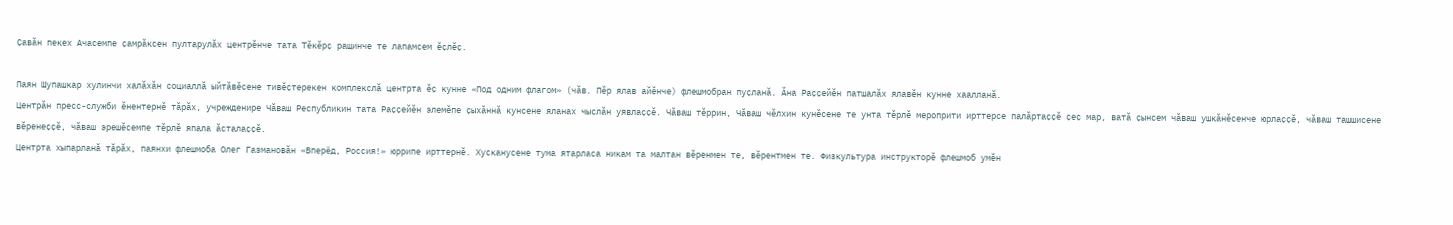Ҫавӑн пекех Ачасемпе ҫамрӑксен пултарулӑх центрӗнче тата Тӗкӗрҫ ращинче те лапамсем ӗҫлӗҫ.

Паян Шупашкар хулинчи халӑхӑн социаллӑ ыйтӑвӗсене тивӗҫтерекен комплекслӑ центрта ӗҫ кунне «Под одним флагом» (чӑв. Пӗр ялав айӗнче) флешмобран пуҫланӑ. Ӑна Раҫҫейӗн патшалӑх ялавӗн кунне хаалланӑ.
Центрӑн пресс-служби ӗнентернӗ тӑрӑх, учрежденире Чӑваш Республикин тата Раҫҫейӗн элемӗпе ҫыхӑннӑ кунсене яланах чыслӑн уявлаҫҫӗ. Чӑваш тӗррин, Чӑваш чӗлхин кунӗсене те унта тӗрлӗ мероприти ирттерсе палӑртаҫҫӗ ҫеҫ мар, ватӑ ҫынсем чӑваш ушкӑнӗсенче юрлаҫҫӗ, чӑваш ташшисене вӗренеҫҫӗ, чӑваш эрешӗсемпе тӗрлӗ япала ӑсталаҫҫӗ.
Центрта хыпарланӑ тӑрӑх, паянхи флешмоба Олег Газмановӑн «Вперёд, Россия!» юррипе ирттернӗ. Хусканусене тума ятарласа никам та малтан вӗренмен те, вӗрентмен те. Физкультура инструкторӗ флешмоб умӗн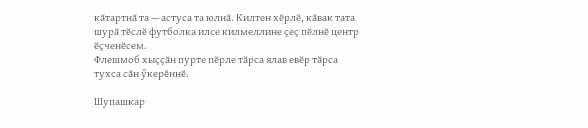кӑтартнӑ та — астуса та юлнӑ. Килтен хӗрлӗ, кӑвак тата шурӑ тӗслӗ футболка илсе килмеллине ҫеҫ пӗлнӗ центр ӗҫченӗсем.
Флешмоб хыҫҫӑн пурте пӗрле тӑрса ялав евӗр тӑрса тухса сӑн ӳкерӗннӗ.

Шупашкар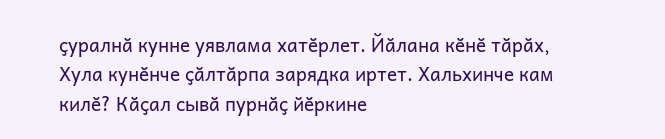ҫуралнӑ кунне уявлама хатӗрлет. Йӑлана кӗнӗ тӑрӑх, Хула кунӗнче ҫӑлтӑрпа зарядка иртет. Хальхинче кам килӗ? Кӑҫал сывӑ пурнӑҫ йӗркине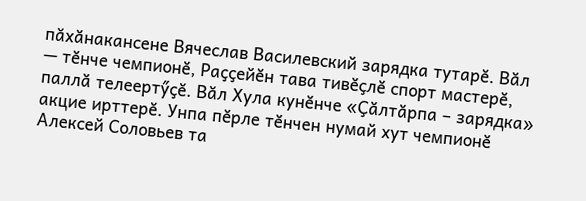пӑхӑнакансене Вячеслав Василевский зарядка тутарӗ. Вӑл — тӗнче чемпионӗ, Раҫҫейӗн тава тивӗҫлӗ спорт мастерӗ, паллӑ телеертӳҫӗ. Вӑл Хула кунӗнче «Ҫӑлтӑрпа – зарядка» акцие ирттерӗ. Унпа пӗрле тӗнчен нумай хут чемпионӗ Алексей Соловьев та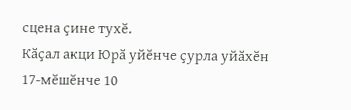сцена ҫине тухӗ.
Кӑҫал акци Юрӑ уйӗнче ҫурла уйӑхӗн 17-мӗшӗнче 10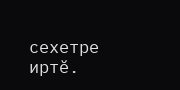сехетре иртӗ.